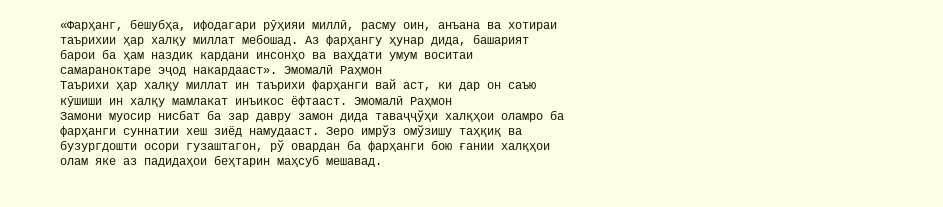«Фарҳанг, бешубҳа, ифодагари рӯҳияи миллӣ, расму оин, анъана ва хотираи таърихии ҳар халқу миллат мебошад. Аз фарҳангу ҳунар дида, башарият барои ба ҳам наздик кардани инсонҳо ва ваҳдати умум воситаи самараноктаре эҷод накардааст». Эмомалӣ Раҳмон
Таърихи ҳар халқу миллат ин таърихи фарҳанги вай аст, ки дар он саъю кӯшиши ин халқу мамлакат инъикос ёфтааст. Эмомалӣ Раҳмон
Замони муосир нисбат ба зар давру замон дида таваҷҷўҳи халқҳои оламро ба фарҳанги суннатии хеш зиёд намудааст. Зеро имрўз омўзишу таҳқиқ ва бузургдошти осори гузаштагон, рў овардан ба фарҳанги бою ғании халқҳои олам яке аз падидаҳои беҳтарин маҳсуб мешавад.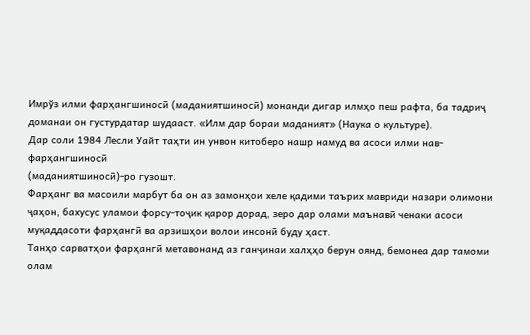Имрўз илми фарҳангшиносӣ (маданиятшиносӣ) монанди дигар илмҳо пеш рафта, ба тадриҷ доманаи он густурдатар шудааст. «Илм дар бораи маданият» (Наука о культуре).
Дар соли 1984 Лесли Уайт таҳти ин унвон китоберо нашр намуд ва асоси илми нав-фарҳангшиносӣ
(маданиятшиносӣ)-ро гузошт.
Фарҳанг ва масоили марбут ба он аз замонҳои хеле қадими таърих мавриди назари олимони ҷаҳон, бахусус уламои форсу-тоҷик қарор дорад, зеро дар олами маънавӣ ченаки асоси муқаддасоти фарҳангӣ ва арзишҳои волои инсонӣ буду ҳаст.
Танҳо сарватҳои фарҳангӣ метавонанд аз ганҷинаи халҳҳо берун оянд, бемонеа дар тамоми олам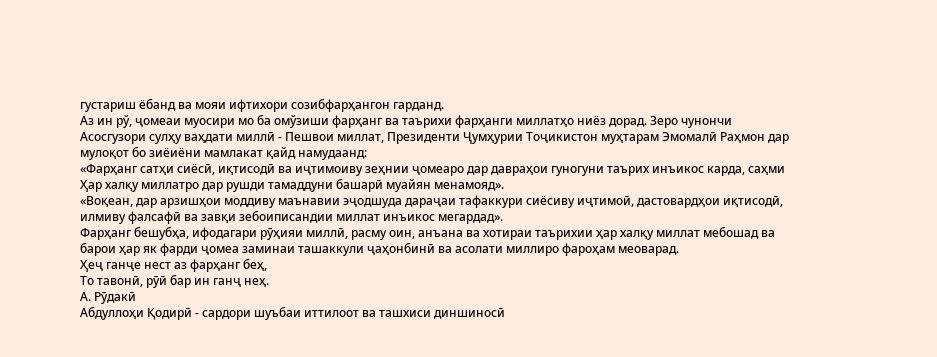густариш ёбанд ва мояи ифтихори созибфарҳангон гарданд.
Аз ин рў, ҷомеаи муосири мо ба омўзиши фарҳанг ва таърихи фарҳанги миллатҳо ниёз дорад. Зеро чунончи Асосгузори сулҳу ваҳдати миллӣ - Пешвои миллат, Президенти Ҷумҳурии Тоҷикистон муҳтарам Эмомалӣ Раҳмон дар мулоқот бо зиёиёни мамлакат қайд намудаанд:
«Фарҳанг сатҳи сиёсӣ, иқтисодӣ ва иҷтимоиву зеҳнии ҷомеаро дар давраҳои гуногуни таърих инъикос карда, саҳми Ҳар халқу миллатро дар рушди тамаддуни башарӣ муайян менамояд».
«Воқеан, дар арзишҳои моддиву маънавии эҷодшуда дараҷаи тафаккури сиёсиву иҷтимоӣ, дастовардҳои иқтисодӣ, илмиву фалсафӣ ва завқи зебоиписандии миллат инъикос мегардад».
Фарҳанг бешубҳа, ифодагари рӯҳияи миллӣ, расму оин, анъана ва хотираи таърихии ҳар халқу миллат мебошад ва барои ҳар як фарди ҷомеа заминаи ташаккули ҷаҳонбинӣ ва асолати миллиро фароҳам меоварад.
Ҳеҷ ганҷе нест аз фарҳанг беҳ,
То тавонӣ, рӯӣ бар ин ганҷ неҳ.
А. Рӯдакӣ
Абдуллоҳи Қодирӣ - сардори шуъбаи иттилоот ва ташхиси диншиносӣ